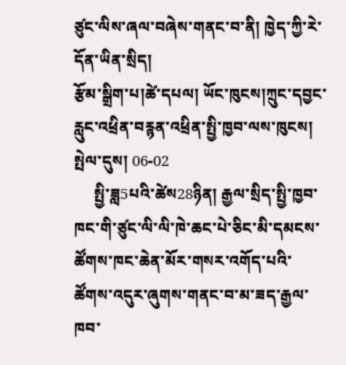ཙུང་ལིས་ཞལ་བཞེས་གནང་བ་ནི། ཁྱེད་ཀྱི་རེ་དོན་ཡིན་སྲིད།
རྩོམ་སྒྲིག་པ།ཚེ་དཔལ། ཡོང་ཁུངས།ཀྲུང་དབྱང་རླུང་འཕྲིན་བརྙན་འཕྲིན་སྤྱི་ཁྱབ་ལས་ཁུངས། སྤེལ་དུས། 06-02
     སྤྱི་ཟླ5པའི་ཚེས28ཉིན། རྒྱལ་སྲིད་སྤྱི་ཁྱབ་ཁང་གི་ཙུང་ལི་ལི་ཁེ་ཆང་པེ་ཅིང་མི་དམངས་ཚོགས་ཁང་ཆེན་མོར་གསར་འགོད་པའི་ཚོགས་འདུར་ཞུགས་གནང་བ་མ་ཟད་རྒྱལ་ཁབ་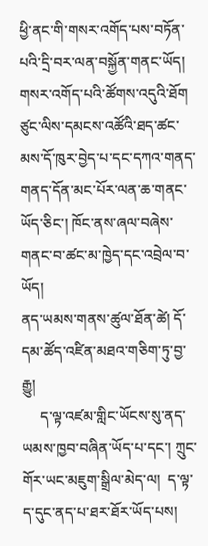ཕྱི་ནང་གི་གསར་འགོད་པས་བཏོན་པའི་དྲི་བར་ལན་བསྐྱོན་གནང་ཡོད། གསར་འགོད་པའི་ཚོགས་འདུའི་ཐོག ཙུང་ལིས་དམངས་འཚོའི་ཐད་ཚང་མས་དོ་ཁུར་བྱེད་པ་དང་དཀའ་གནད་གནད་དོན་མང་པོར་ལན་ཆ་གནང་ཡོད་ཅིང་། ཁོང་ནས་ཞལ་བཞེས་གནང་བ་ཚང་མ་ཁྱེད་དང་འབྲེལ་བ་ཡོད།
ནད་ཡམས་གནས་ཚུལ་ཐོན་ཚེ། དོ་དམ་ཚོད་འཛིན་མཐའ་གཅིག་ཏུ་བྱ་རྒྱུ།
     ད་ལྟ་འཛམ་གླིང་ཡོངས་སུ་ནད་ཡམས་ཁྱབ་བཞིན་ཡོད་པ་དང་། ཀྲུང་གོར་ཡང་མཇུག་སྒྲིལ་མེད་ལ།  ད་ལྟ་ད་དུང་ནད་པ་ཐར་ཐོར་ཡོད་པས།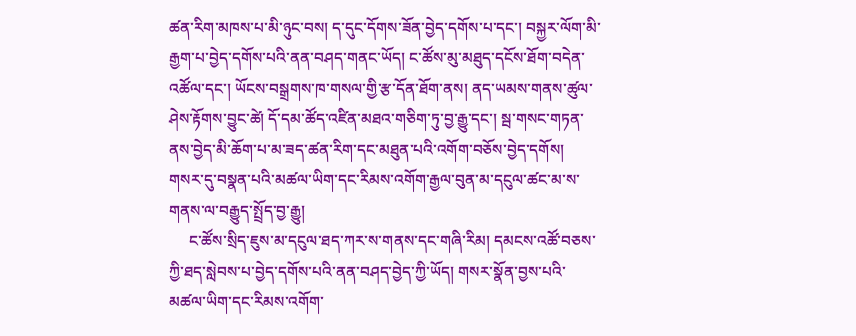ཚན་རིག་མཁས་པ་མི་ཉུང་བས། ད་དུང་དོགས་ཟོན་བྱེད་དགོས་པ་དང་། བསྐྱར་ལོག་མི་རྒྱག་པ་བྱེད་དགོས་པའི་ནན་བཤད་གནང་ཡོད། ང་ཚོས་མུ་མཐུད་དངོས་ཐོག་བདེན་འཚོལ་དང་། ཡོངས་བསྒྲགས་ཁ་གསལ་གྱི་རྩ་དོན་ཐོག་ནས། ནད་ཡམས་གནས་ཚུལ་ཤེས་རྟོགས་བྱུང་ཚེ། དོ་དམ་ཚོད་འཛིན་མཐའ་གཅིག་ཏུ་བྱ་རྒྱུ་དང་། སྦ་གསང་གཏན་ནས་བྱེད་མི་ཆོག་པ་མ་ཟད་ཚན་རིག་དང་མཐུན་པའི་འགོག་བཅོས་བྱེད་དགོས།
གསར་དུ་བསྣན་པའི་མཚལ་ཡིག་དང་རིམས་འགོག་རྒྱལ་བུན་མ་དངུལ་ཚང་མ་ས་གནས་ལ་བརྒྱུད་སྤྲོད་བྱ་རྒྱུ།
     ང་ཚོས་སྲིད་ཇུས་མ་དངུལ་ཐད་ཀར་ས་གནས་དང་གཞི་རིམ། དམངས་འཚོ་བཅས་ཀྱི་ཐད་སླེབས་པ་བྱེད་དགོས་པའི་ནན་བཤད་བྱེད་ཀྱི་ཡོད། གསར་སྣོན་བྱས་པའི་མཚལ་ཡིག་དང་རིམས་འགོག་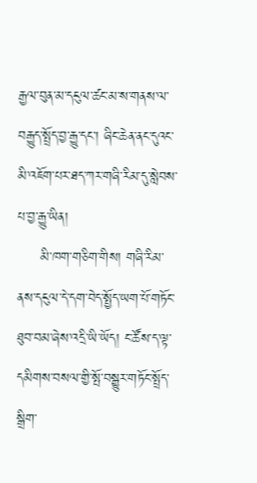རྒྱལ་བུན་མ་དངུལ་ཚང་མ་ས་གནས་ལ་བརྒྱུད་སྤྲོད་བྱ་རྒྱུ་དང་། ཞིང་ཆེན་ནང་དུའང་མི་འཇོག་པར་ཐད་ཀར་གཞི་རིམ་དུ་སླེབས་པ་བྱ་རྒྱུ་ཡིན།
     མི་ཁག་གཅིག་གིས། གཞི་རིམ་ནས་དངུལ་དེ་དག་བེད་སྤྱོད་ཡག་པོ་གཏོང་ཐུབ་བམ་ཞེས་འདྲི་ཡི་ཡོད། ང་ཚོས་ད་ལྟ་དམིགས་བསལ་གྱི་སྤོ་བསྒྱུར་གཏོང་སྤྲོད་སྒྲིག་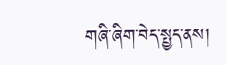གཞི་ཞིག་བེད་སྤྱད་ནས།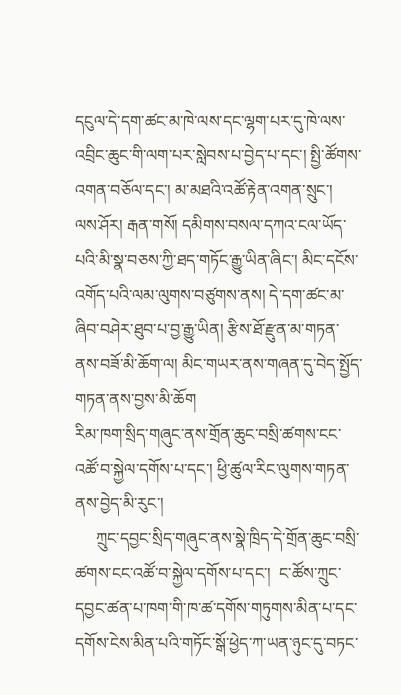དངུལ་དེ་དག་ཚང་མ་ཁེ་ལས་དང་ལྷག་པར་དུ་ཁེ་ལས་འབྲིང་ཆུང་གི་ལག་པར་སླེབས་པ་བྱེད་པ་དང་། སྤྱི་ཚོགས་འགན་བཅོལ་དང་། མ་མཐའི་འཚོ་རྟེན་འགན་སྲུང་། ལས་ཤོར། རྒན་གསོ། དམིགས་བསལ་དཀའ་ངལ་ཡོད་པའི་མི་སྣ་བཅས་ཀྱི་ཐད་གཏོང་རྒྱུ་ཡིན་ཞིང་། མིང་དངོས་འགོད་པའི་ལམ་ལུགས་བཙུགས་ནས། དེ་དག་ཚང་མ་ཞིབ་བཤེར་ཐུབ་པ་བྱ་རྒྱུ་ཡིན། རྩིས་ཐོ་རྫུན་མ་གཏན་ནས་བཟོ་མི་ཆོག་ལ། མིང་གཡར་ནས་གཞན་དུ་བེད་སྤྱོད་གཏན་ནས་བྱས་མི་ཆོག
རིམ་ཁག་སྲིད་གཞུང་ནས་གྲོན་ཆུང་བསྲི་ཚགས་ངང་འཚོ་བ་སྐྱེལ་དགོས་པ་དང་། ཕྱི་ཚུལ་རིང་ལུགས་གཏན་ནས་བྱེད་མི་རུང་།
     ཀྲུང་དབྱང་སྲིད་གཞུང་ནས་སྣེ་ཁྲིད་དེ་གྲོན་ཆུང་བསྲི་ཚགས་ངང་འཚོ་བ་སྐྱེལ་དགོས་པ་དང་།  ང་ཚོས་ཀྲུང་དབྱང་ཚན་པ་ཁག་གི་ཁ་ཚ་དགོས་གཏུགས་མིན་པ་དང་དགོས་ངེས་མིན་པའི་གཏོང་སྒོ་ཕྱེད་ཀ་ཡན་ཉུང་དུ་བཏང་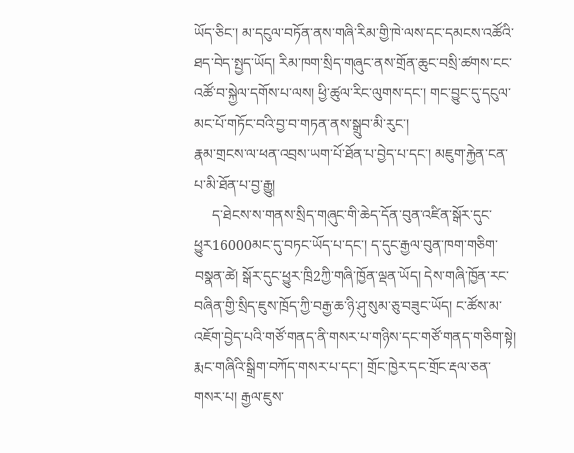ཡོད་ཅིང་། མ་དངུལ་བཏོན་ནས་གཞི་རིམ་གྱི་ཁེ་ལས་དང་དམངས་འཚོའི་ཐད་བེད་སྤྱད་ཡོད། རིམ་ཁག་སྲིད་གཞུང་ནས་གྲོན་ཆུང་བསྲི་ཚགས་ངང་འཚོ་བ་སྐྱེལ་དགོས་པ་ལས། ཕྱི་ཚུལ་རིང་ལུགས་དང་། གང་བྱུང་དུ་དངུལ་མང་པོ་གཏོང་བའི་བྱ་བ་གཏན་ནས་སྒྲུབ་མི་རུང་།
རྣམ་གྲངས་ལ་ཕན་འབྲས་ཡག་པོ་ཐོན་པ་བྱེད་པ་དང་། མཇུག་རྐྱེན་ངན་པ་མི་ཐོན་པ་བྱ་རྒྱུ།
     ད་ཐེངས་ས་གནས་སྲིད་གཞུང་གི་ཆེད་དོན་བུན་འཛིན་སྒོར་དུང་ཕྱུར16000མང་དུ་བཏང་ཡོད་པ་དང་། ད་དུང་རྒྱལ་བུན་ཁག་གཅིག་བསྣན་ཚེ། སྒོར་དུང་ཕྱུར་ཁྲི2ཀྱི་གཞི་ཁྱོན་ལྡན་ཡོད། དེས་གཞི་ཁྱོན་རང་བཞིན་གྱི་སྲིད་ཇུས་ཁྲོད་ཀྱི་བརྒྱ་ཆ་ཉི་ཤུ་སུམ་ཅུ་བཟུང་ཡོད། ང་ཚོས་མ་འཇོག་བྱེད་པའི་གཙོ་གནད་ནི་གསར་པ་གཉིས་དང་གཙོ་གནད་གཅིག་སྟེ། རྨང་གཞིའི་སྒྲིག་བཀོད་གསར་པ་དང་། གྲོང་ཁྱེར་དང་གྲོང་རྡལ་ཅན་གསར་པ། རྒྱལ་ཇུས་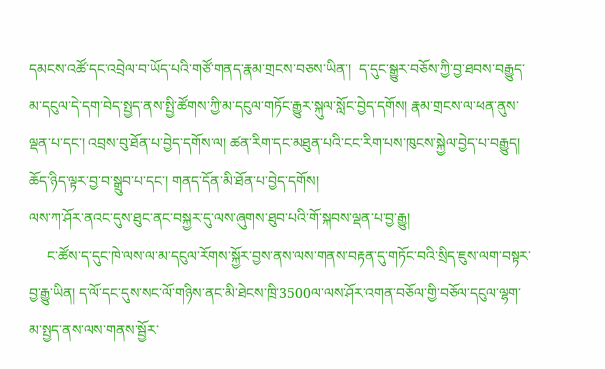དམངས་འཚོ་དང་འབྲེལ་བ་ཡོད་པའི་གཙོ་གནད་རྣམ་གྲངས་བཅས་ཡིན་།  ད་དུང་སྒྱུར་བཅོས་ཀྱི་བྱ་ཐབས་བརྒྱུད་མ་དངུལ་དེ་དག་བེད་སྤྱད་ནས་སྤྱི་ཚོགས་ཀྱི་མ་དངུལ་གཏོང་རྒྱུར་སྐུལ་སློང་བྱེད་དགོས། རྣམ་གྲངས་ལ་ཕན་ནུས་ལྡན་པ་དང་། འབྲས་བུ་ཐོན་པ་བྱེད་དགོས་ལ། ཚན་རིག་དང་མཐུན་པའི་ངང་རིག་པས་ཁུངས་སྐྱེལ་བྱེད་པ་བརྒྱུད། ཆོད་ཉིད་ལྟར་བྱ་བ་སྒྲུབ་པ་དང་། གནད་དོན་མི་ཐོན་པ་བྱེད་དགོས།
ལས་ཀ་ཤོར་ནའང་དུས་ཐུང་ནང་བསྐྱར་དུ་ལས་ཞུགས་ཐུབ་པའི་གོ་སྐབས་ལྡན་པ་བྱ་རྒྱུ།
     ང་ཚོས་ད་དུང་ཁེ་ལས་ལ་མ་དངུལ་རོགས་སྐྱོར་བྱས་ནས་ལས་གནས་བརྟན་དུ་གཏོང་བའི་སྲིད་ཇུས་ལག་བསྟར་བྱ་རྒྱུ་ཡིན། ད་ལོ་དང་དུས་སང་ལོ་གཉིས་ནང་མི་ཐེངས་ཁྲི་3500ལ་ལས་ཤོར་འགན་བཅོལ་གྱི་བཅོལ་དངུལ་ལྷག་མ་སྤྱད་ནས་ལས་གནས་སྦྱོར་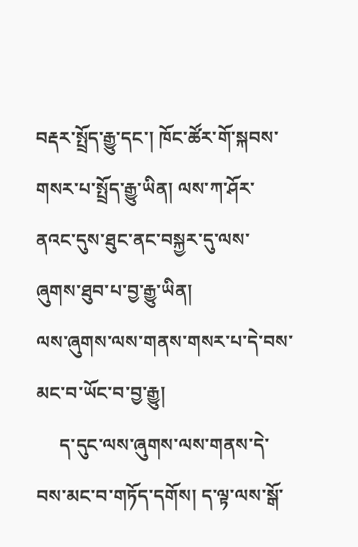བརྡར་སྤྲོད་རྒྱུ་དང་། ཁོང་ཚོར་གོ་སྐབས་གསར་པ་སྤྲོད་རྒྱུ་ཡིན། ལས་ཀ་ཤོར་ནའང་དུས་ཐུང་ནང་བསྐྱར་དུ་ལས་ཞུགས་ཐུབ་པ་བྱ་རྒྱུ་ཡིན།
ལས་ཞུགས་ལས་གནས་གསར་པ་དེ་བས་མང་བ་ཡོང་བ་བྱ་རྒྱུ།
     ད་དུང་ལས་ཞུགས་ལས་གནས་དེ་བས་མང་བ་གཏོད་དགོས། ད་ལྟ་ལས་སྒོ་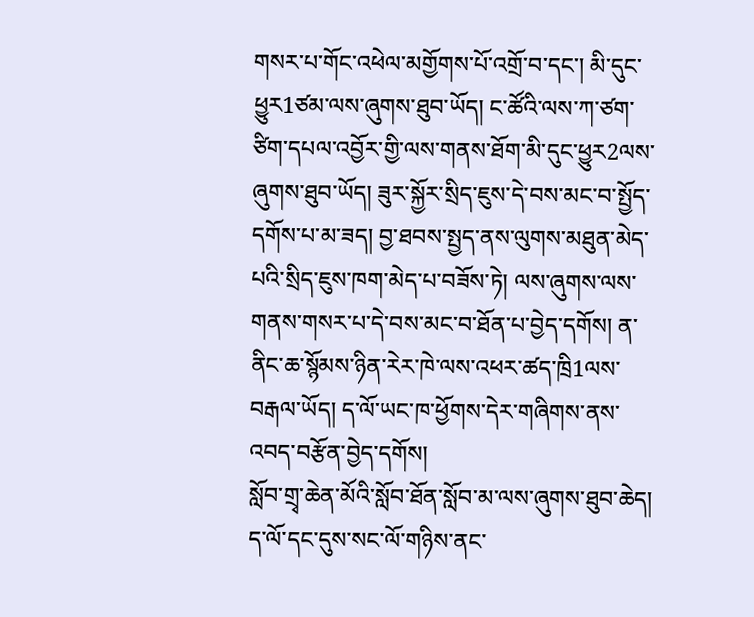གསར་པ་གོང་འཕེལ་མགྱོགས་པོ་འགྲོ་བ་དང་། མི་དུང་ཕྱུར1ཙམ་ལས་ཞུགས་ཐུབ་ཡོད། ང་ཚོའི་ལས་ཀ་ཙག་ཙིག་དཔལ་འབྱོར་གྱི་ལས་གནས་ཐོག་མི་དུང་ཕྱུར2ལས་ཞུགས་ཐུབ་ཡོད། ཟུར་སྐྱོར་སྲིད་ཇུས་དེ་བས་མང་བ་སྤྱོད་དགོས་པ་མ་ཟད། བྱ་ཐབས་སྤྱད་ནས་ལུགས་མཐུན་མེད་པའི་སྲིད་ཇུས་ཁག་མེད་པ་བཟོས་ཏེ། ལས་ཞུགས་ལས་གནས་གསར་པ་དེ་བས་མང་བ་ཐོན་པ་བྱེད་དགོས། ན་ནིང་ཆ་སྙོམས་ཉིན་རེར་ཁེ་ལས་འཕར་ཚད་ཁྲི1ལས་བརྒལ་ཡོད། ད་ལོ་ཡང་ཁ་ཕྱོགས་དེར་གཞིགས་ནས་འབད་བརྩོན་བྱེད་དགོས།
སློབ་གྲྭ་ཆེན་མོའི་སློབ་ཐོན་སློབ་མ་ལས་ཞུགས་ཐུབ་ཆེད། ད་ལོ་དང་དུས་སང་ལོ་གཉིས་ནང་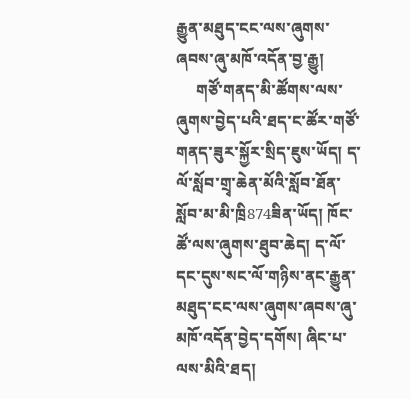རྒྱུན་མཐུད་ངང་ལས་ཞུགས་ཞབས་ཞུ་མཁོ་འདོན་བྱ་རྒྱུ།
     གཙོ་གནད་མི་ཚོགས་ལས་ཞུགས་བྱེད་པའི་ཐད་ང་ཚོར་གཙོ་གནད་ཟུར་སྐྱོར་སྲིད་ཇུས་ཡོད། ད་ལོ་སློབ་གྲྭ་ཆེན་མོའི་སློབ་ཐོན་སློབ་མ་མི་ཁྲི874ཟིན་ཡོད། ཁོང་ཚོ་ལས་ཞུགས་ཐུབ་ཆེད། ད་ལོ་དང་དུས་སང་ལོ་གཉིས་ནང་རྒྱུན་མཐུད་ངང་ལས་ཞུགས་ཞབས་ཞུ་མཁོ་འདོན་བྱེད་དགོས། ཞིང་པ་ལས་མིའི་ཐད།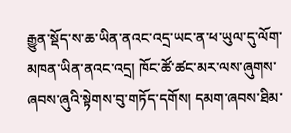རྒྱུན་སྡོད་ས་ཆ་ཡིན་ནའང་འདྲ་ཡང་ན་ཕ་ཡུལ་དུ་ལོག་མཁན་ཡིན་ནའང་འདྲ། ཁོང་ཚོ་ཚང་མར་ལས་ཞུགས་ཞབས་ཞུའི་སྟེགས་བུ་གཏོད་དགོས། དམག་ཞབས་ཐིམ་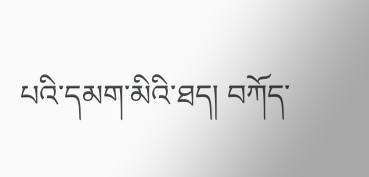པའི་དམག་མིའི་ཐད། བཀོད་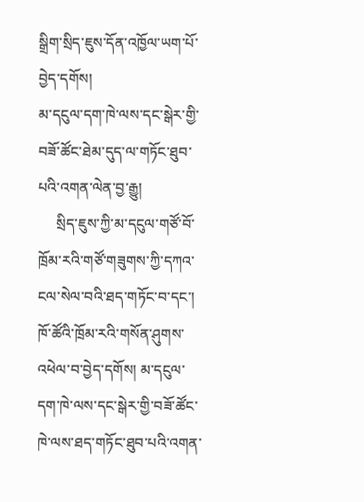སྒྲིག་སྲིད་ཇུས་དོན་འཁྱོལ་ཡག་པོ་བྱེད་དགོས།
མ་དངུལ་དག་ཁེ་ལས་དང་སྒེར་གྱི་བཟོ་ཚོང་ཐེམ་དུད་ལ་གཏོང་ཐུབ་པའི་འགན་ལེན་བྱ་རྒྱུ།
     སྲིད་ཇུས་ཀྱི་མ་དངུལ་གཙོ་བོ་ཁྲོམ་རའི་གཙོ་གཟུགས་ཀྱི་དཀའ་ངལ་སེལ་བའི་ཐད་གཏོང་བ་དང་། ཁོ་ཚོའི་ཁྲོམ་རའི་གསོན་ཤུགས་འཕེལ་བ་བྱེད་དགོས། མ་དངུལ་དག་ཁེ་ལས་དང་སྒེར་གྱི་བཟོ་ཚོང་ཁེ་ལས་ཐད་གཏོང་ཐུབ་པའི་འགན་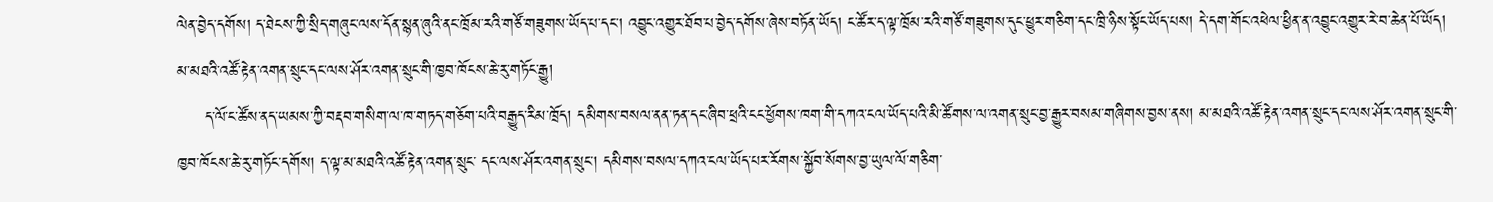ལེན་བྱེད་དགོས། ད་ཐེངས་ཀྱི་སྲིད་གཞུང་ལས་དོན་སྙན་ཞུའི་ནང་ཁྲོམ་རའི་གཙོ་གཟུགས་ཡོད་པ་དང་། འབྱུང་འགྱུར་ཐོབ་པ་བྱེད་དགོས་ཞེས་བཏོན་ཡོད། ང་ཚོར་ད་ལྟ་ཁྲོམ་རའི་གཙོ་གཟུགས་དུང་ཕྱུར་གཅིག་དང་ཁྲི་ཉིས་སྟོང་ཡོད་པས། དེ་དག་གོང་འཕེལ་ཕྱིན་ན་འབྱུང་འགྱུར་རེ་བ་ཆེན་པོ་ཡོད།
མ་མཐའི་འཚོ་རྟེན་འགན་སྲུང་དང་ལས་ཤོར་འགན་སྲུང་གི་ཁྱབ་ཁོངས་ཆེ་རུ་གཏོང་རྒྱུ།
     ད་ལོ་ང་ཚོས་ནད་ཡམས་ཀྱི་བརྡབ་གསིག་ལ་ཁ་གཏད་གཅོག་པའི་བརྒྱུད་རིམ་ཁྲོད། དམིགས་བསལ་ནན་ཏན་དང་ཞིབ་ཕྲའི་ངང་ཕྱོགས་ཁག་གི་དཀའ་ངལ་ཡོད་པའི་མི་ཚོགས་ལ་འགན་སྲུང་བྱ་རྒྱུར་བསམ་གཞིགས་བྱས་ནས། མ་མཐའི་འཚོ་རྟེན་འགན་སྲུང་དང་ལས་ཤོར་འགན་སྲུང་གི་ཁྱབ་ཁོངས་ཆེ་རུ་གཏོང་དགོས། ད་ལྟ་མ་མཐའི་འཚོ་རྟེན་འགན་སྲུང་ དང་ལས་ཤོར་འགན་སྲུང་། དམིགས་བསལ་དཀའ་ངལ་ཡོད་པར་རོགས་སྐྱོབ་སོགས་བྱ་ཡུལ་ལོ་གཅིག་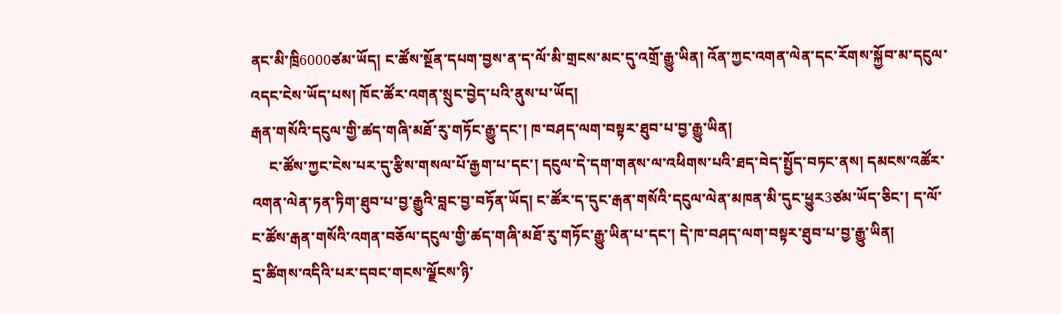ནང་མི་ཁྲི6000ཙམ་ཡོད། ང་ཚོས་སྔོན་དཔག་བྱས་ན་ད་ལོ་མི་གྲངས་མང་དུ་འགྲོ་རྒྱུ་ཡིན། འོན་ཀྱང་འགན་ལེན་དང་རོགས་སྐྱོབ་མ་དངུལ་འདང་ངེས་ཡོད་པས། ཁོང་ཚོར་འགན་སྲུང་བྱེད་པའི་ནུས་པ་ཡོད།
རྒན་གསོའི་དངུལ་གྱི་ཚད་གཞི་མཐོ་རུ་གཏོང་རྒྱུ་དང་། ཁ་བཤད་ལག་བསྟར་ཐུབ་པ་བྱ་རྒྱུ་ཡིན།
     ང་ཚོས་ཀྱང་ངེས་པར་དུ་རྩིས་གསལ་པོ་རྒྱག་པ་དང་། དངུལ་དེ་དག་གནས་ལ་འཕིགས་པའི་ཐད་བེད་སྤྱོད་བཏང་ནས། དམངས་འཚོར་འགན་ལེན་ཏན་ཏིག་ཐུབ་པ་བྱ་རྒྱུའི་བླང་བྱ་བཏོན་ཡོད། ང་ཚོར་ད་དུང་རྒན་གསོའི་དངུལ་ལེན་མཁན་མི་དུང་ཕྱུར3ཙམ་ཡོད་ཅིང་། ད་ལོ་ང་ཚོས་རྒན་གསོའི་འགན་བཅོལ་དངུལ་གྱི་ཚད་གཞི་མཐོ་རུ་གཏོང་རྒྱུ་ཡིན་པ་དང་། དེ་ཁ་བཤད་ལག་བསྟར་ཐུབ་པ་བྱ་རྒྱུ་ཡིན།
དྲ་ཚིགས་འདིའི་པར་དབང་གངས་ལྗོངས་ཉི་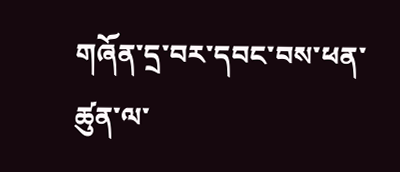གཞོན་དྲ་བར་དབང་བས་ཕན་ཚུན་ལ་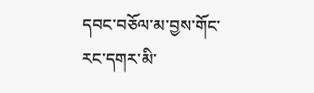དབང་བཅོལ་མ་བྱས་གོང་རང་དགར་མི་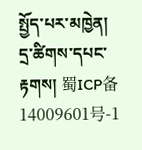སྤྱོད་པར་མཁྱེན།
དྲ་ཚིགས་དཔང་རྟགས། 蜀ICP备14009601号-1